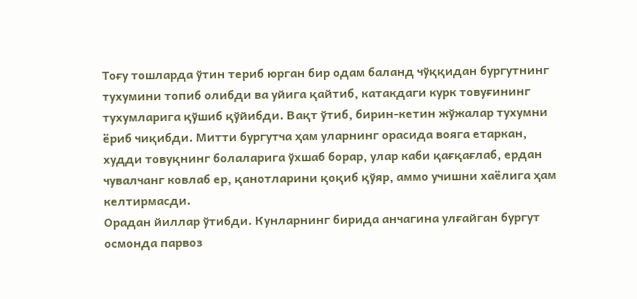Тоғу тошларда ўтин териб юрган бир одам баланд чўққидан бургутнинг тухумини топиб олибди ва уйига қайтиб, катакдаги курк товуғининг тухумларига қўшиб қўйибди. Вақт ўтиб, бирин-кетин жўжалар тухумни ёриб чиқибди. Митти бургутча ҳам уларнинг орасида вояга етаркан, худди товуқнинг болаларига ўхшаб борар, улар каби қағқағлаб, ердан чувалчанг ковлаб ер, қанотларини қоқиб қўяр, аммо учишни хаёлига ҳам келтирмасди.
Орадан йиллар ўтибди. Кунларнинг бирида анчагина улғайган бургут осмонда парвоз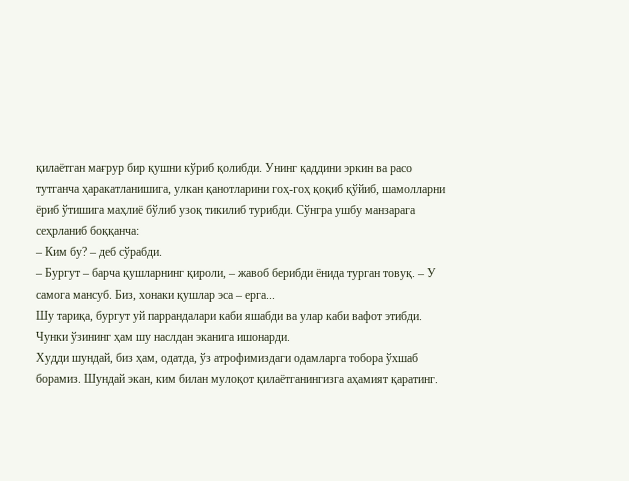қилаётган мағрур бир қушни кўриб қолибди. Унинг қаддини эркин ва расо тутганча ҳаракатланишига, улкан қанотларини гоҳ-гоҳ қоқиб қўйиб, шамолларни ёриб ўтишига маҳлиё бўлиб узоқ тикилиб турибди. Сўнгра ушбу манзарага сеҳрланиб боққанча:
– Ким бу? – деб сўрабди.
– Бургут – барча қушларнинг қироли, – жавоб берибди ёнида турган товуқ. – У самога мансуб. Биз, хонаки қушлар эса – ерга...
Шу тариқа, бургут уй паррандалари каби яшабди ва улар каби вафот этибди. Чунки ўзининг ҳам шу наслдан эканига ишонарди.
Худди шундай, биз ҳам, одатда, ўз атрофимиздаги одамларга тобора ўхшаб борамиз. Шундай экан, ким билан мулоқот қилаётганингизга аҳамият қаратинг.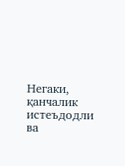Негаки, қанчалик истеъдодли ва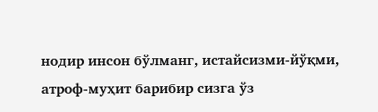нодир инсон бўлманг, истайсизми-йўқми, атроф-муҳит барибир сизга ўз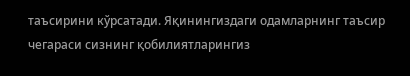таъсирини кўрсатади. Яқинингиздаги одамларнинг таъсир чегараси сизнинг қобилиятларингиз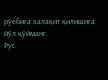рўёбига халақит қилишига йўл қўйманг.
Рус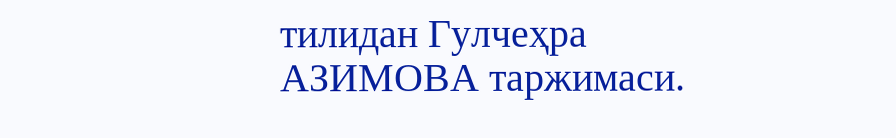тилидан Гулчеҳра АЗИМОВА таржимаси.